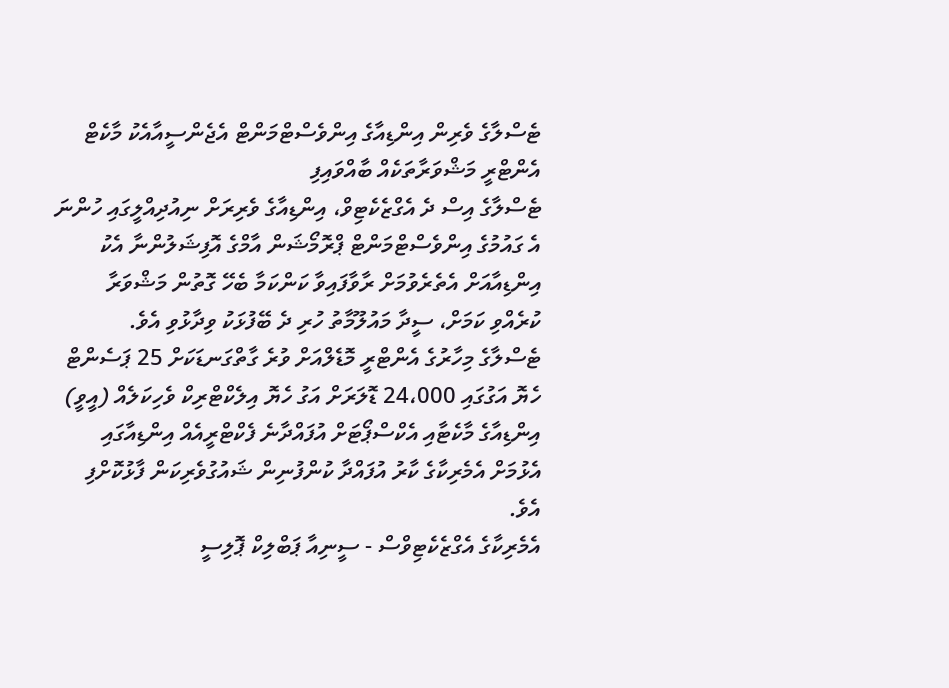ޓެސްލާގެ ވެރިން އިންޑިއާގެ އިންވެސްޓްމަންޓް އެޖެންސީއާއެކު މާކެޓް އެންޓްރީ މަޝްވަރާތަކެއް ބާއްވައިފި
ޓެސްލާގެ އިސް ދެ އެގްޒެކެޓިވް، އިންޑިއާގެ ވެރިރަށް ނިއުދިއްލީގައި ހުންނަ އެ ގައުމުގެ އިންވެސްޓްމަންޓް ޕްރޮމޯޝަން އާމްގެ އޮފިޝަލުންނާ އެކު އިންޑިއާއަށް އެތެރެވުމަށް ރާވާފައިވާ ކަންކަމާ ބެހޭ ގޮތުން މަޝްވަރާ ކުރެއްވި ކަމަށް، ސީދާ މައުލޫމާތު ހުރި ދެ ބޭފުޅަކު ވިދާޅުވި އެވެ.
ޓެސްލާގެ މިހާރުގެ އެންޓްރީ މޮޑެލްއަށް ވުރެ ގާތްގަނޑަކަށް 25 ޕަސެންޓް ހެޔޮ އަގުގައި 24،000 ޑޮލަރަށް އަގު ހެޔޮ އިލެކްޓްރިކް ވެހިކަލެއް (އީވީ) އިންޑިއާގެ މާކެޓާއި އެކްސްޕޯޓަށް އުފައްދާނެ ފެކްޓްރީއެއް އިންޑިއާގައި އެޅުމަށް އެމެރިކާގެ ކާރު އުފައްދާ ކުންފުނިން ޝައުގުވެރިކަން ފާޅުކޮށްފި އެވެ.
އެމެރިކާގެ އެގްޒެކެޓިވްސް - ސީނިއާ ޕަބްލިކް ޕޮލިސީ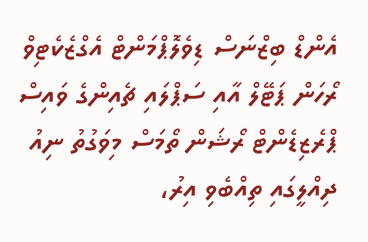އެންޑް ބިޒްނަސް ޑިވެލޮޕްމަންޓް އެގްޒެކެޓިވް ރޯހަން ޕަޓޭލް އާއި ސަޕްލައި ޗެއިންގެ ވައިސް ޕްރެޒިޑެންޓް ރޯޝަން ތޯމަސް މިވަގުތު ނިއު ދިއްލީގައި ތިއްބެވި އިރު،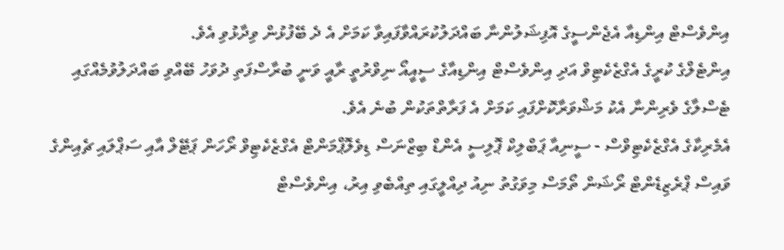އިންވެސްޓް އިންޑިއާ އެޖެންސީގެ އޮފިޝަލުންނާ ބައްދަލުކުރައްވާފައިވާ ކަމަށް އެ ދެ ބޭފުޅުން ވިދާޅުވި އެވެ.
އިންޓެލްގެ ކުރީގެ އެގްޒެކެޓިވް އަދި އިންވެސްޓް އިންޑިއާގެ ސީއީއޯ ނިވްރުތީ ރާއީ ވަނީ ބުރާސްފަތި ދުވަހު ބޭއްވި ބައްދަލުވުމެއްގައި ޓެސްލާގެ ވެރިންނާ އެކު މަޝްވަރާކޮށްފައި ކަމަށް އެ ފަރާތްތަކުން ބުނެ އެވެ.
އެމެރިކާގެ އެގްޒެކެޓިވްސް - ސީނިއާ ޕަބްލިކް ޕޮލިސީ އެންޑް ބިޒްނަސް ޑިވެލޮޕްމަންޓް އެގްޒެކެޓިވް ރޯހަން ޕަޓޭލް އާއި ސަޕްލައި ޗެއިންގެ ވައިސް ޕްރެޒިޑެންޓް ރޯޝަން ތޯމަސް މިވަގުތު ނިއު ދިއްލީގައި ތިއްބެވި އިރު، އިންވެސްޓް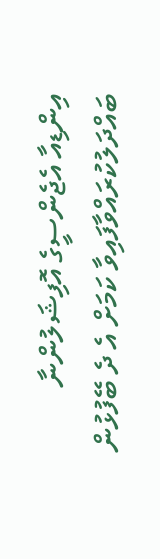އިންޑިއާ އެޖެންސީގެ އޮފިޝަލުންނާ ބައްދަލުކުރައްވާފައިވާ ކަމަށް އެ ދެ ބޭފުޅުން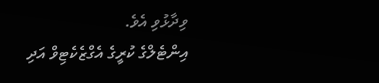ވިދާޅުވި އެވެ.
އިންޓެލްގެ ކުރީގެ އެގްޒެކެޓިވް އަދި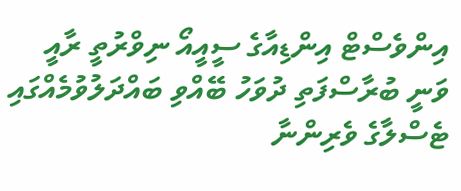އިންވެސްޓް އިންޑިއާގެ ސީއީއޯ ނިވްރުތީ ރާއީ ވަނީ ބުރާސްފަތި ދުވަހު ބޭއްވި ބައްދަލުވުމެއްގައި ޓެސްލާގެ ވެރިންނާ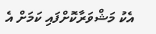އެކު މަޝްވަރާކޮށްފައި ކަމަށް އެ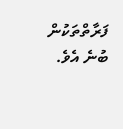ފަރާތްތަކުން ބުނެ އެވެ.